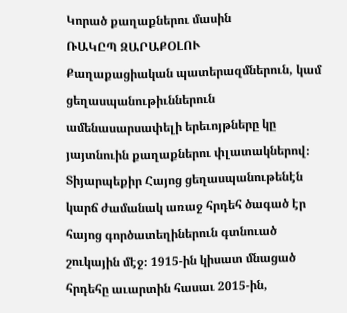Կորած քաղաքներու մասին
ՌԱԿԸՊ ԶԱՐԱՔՕԼՈՒ
Քաղաքացիական պատերազմներուն, կամ ցեղասպանութիւններուն ամենասարսափելի երեւոյթները կը յայտնուին քաղաքներու փլատակներով։ Տիյարպեքիր Հայոց ցեղասպանութենէն կարճ ժամանակ առաջ հրդեհ ծագած էր հայոց գործատեղիներուն գտնուած շուկային մէջ։ 1915-ին կիսատ մնացած հրդեհը աւարտին հասաւ 2015-ին,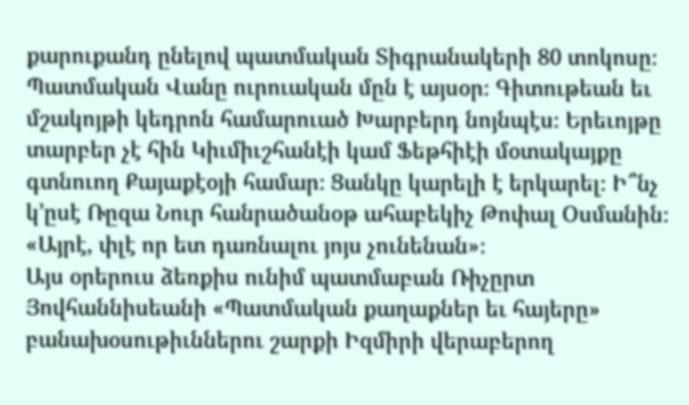քարուքանդ ընելով պատմական Տիգրանակերի 80 տոկոսը։ Պատմական Վանը ուրուական մըն է այսօր։ Գիտութեան եւ մշակոյթի կեդրոն համարուած Խարբերդ նոյնպէս։ Երեւոյթը տարբեր չէ հին Կիւմիւշհանէի կամ Ֆեթհիէի մօտակայքը գտնուող Քայաքէօյի համար։ Ցանկը կարելի է երկարել։ Ի՞նչ կ՚ըսէ Ռըզա Նուր հանրածանօթ ահաբեկիչ Թոփալ Օսմանին։ «Այրէ, փլէ որ ետ դառնալու յոյս չունենան»։
Այս օրերուս ձեռքիս ունիմ պատմաբան Ռիչըրտ Յովհաննիսեանի «Պատմական քաղաքներ եւ հայերը» բանախօսութիւններու շարքի Իզմիրի վերաբերող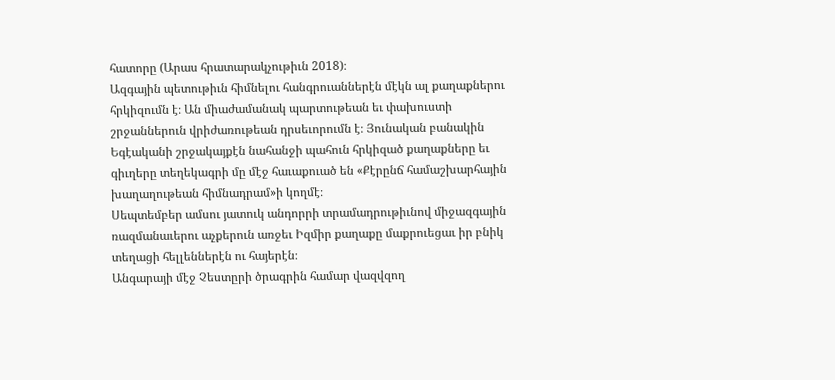հատորը (Արաս հրատարակչութիւն 2018)։
Ազգային պետութիւն հիմնելու հանգրուաններէն մէկն ալ քաղաքներու հրկիզումն է։ Ան միաժամանակ պարտութեան եւ փախուստի շրջաններուն վրիժառութեան դրսեւորումն է։ Յունական բանակին Եգէականի շրջակայքէն նահանջի պահուն հրկիզած քաղաքները եւ գիւղերը տեղեկագրի մը մէջ հաւաքուած են «Քէրընճ համաշխարհային խաղաղութեան հիմնադրամ»ի կողմէ։
Սեպտեմբեր ամսու յատուկ անդորրի տրամադրութիւնով միջազգային ռազմանաւերու աչքերուն առջեւ Իզմիր քաղաքը մաքրուեցաւ իր բնիկ տեղացի հելլեններէն ու հայերէն։
Անգարայի մէջ Չեստըրի ծրագրին համար վազվզող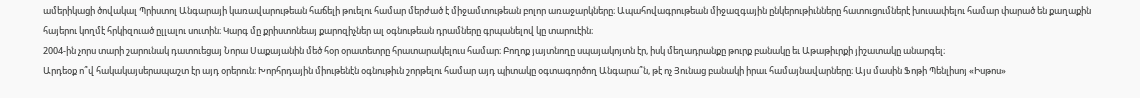ամերիկացի ծովակալ Պրիստոլ Անգարայի կառավարութեան հաճելի թուելու համար մերժած է միջամտութեան բոլոր առաջարկները։ Ապահովագրութեան միջազգային ընկերութիւնները հատուցումներէ խուսափելու համար փարած են քաղաքին հայերու կողմէ հրկիզուած ըլլալու սուտին։ Կարգ մը քրիստոնեայ քարոզիչներ ալ օգնութեան դրամները գրպանելով կը տարուէին։
2004-ին չորս տարի շարունակ դատուեցայ Նորա Սաքայանին մեծ հօր օրատետրը հրատարակելուս համար։ Բողոք յայտնողը սպայակոյտն էր, իսկ մեղադրանքը թուրք բանակը եւ Աթաթիւրքի յիշատակը անարգել։
Արդեօք ո՞վ հակակայսերապաշտ էր այդ օրերուն։ Խորհրդային միութենէն օգնութիւն շորթելու համար այդ պիտակը օգտագործող Անգարա՞ն, թէ ոչ Յունաց բանակի իրաւ համայնավարները։ Այս մասին Ֆոթի Պենլիսոյ «Իսթոս»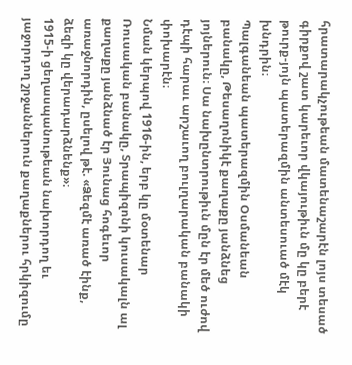հրատարակչութեան մատենաշարէն լոյս տեսած գիրքով շատ կարեւոր վկայութիւն մը կը բերէ թուրք-յոյն պատերազմին անտեսուած մէկ խնդրին։
Պալգանեան պատերազմին Օսմանեան բանակը, Թեսաղոնիկէ քաղաքը յանձնեց յոյներուն։ Սա նախընտրութիւն մըն էր մեծ ուժով դէպի հարաւ արշաւող բուլղարական բանակի փոխարէն։
Նման կերպով 1916-ին, երբ կը մօտենար Ռուսական բանակը, Տրապիզոնի կուսակալն ալ քաղաքը յանձնած էր Յունաց հոգեւոր առաջնորդին, ըսելով թէ. «Ձեզմէ առած էինք, ձեզի կը վերադարձնենք»։
1915-ի ցեղասպանութեան նախորդող եւ յաջորդող շրջաններուն քաղաքներու հրկիզումը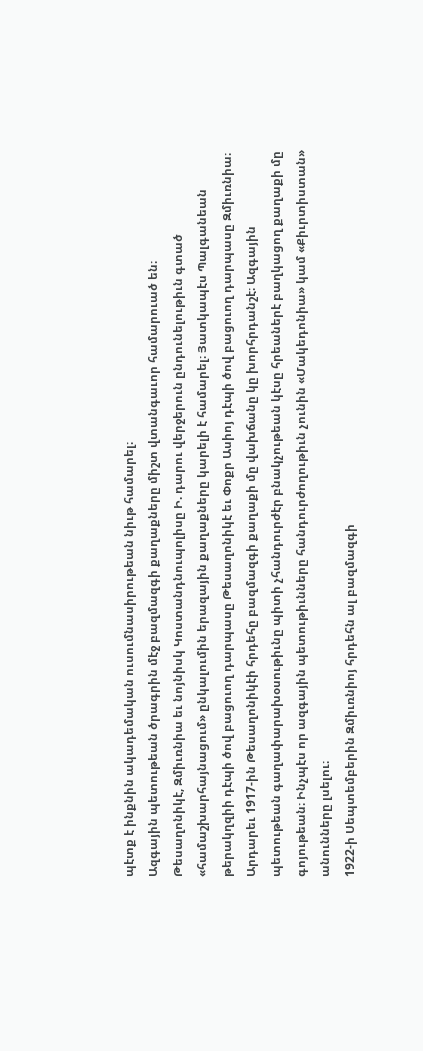պէտք է ինքնին ակադեմական ուսումնասիրութեան նիւթ համարել։
Ազգային պետութեան ծրագրին մէջ բազմազգի քաղաքները միշտ վտանգաւոր համարուած են։
Թեսաղոնիկէ, Զմիւռնիա եւ նոյնիսկ Կոստանդնուպոլիսը Ի. դարու վերջերուն ընդունելութիւն գտած «համաշխարհայնացում» ընկալումին երազային քաղաքները կարելի է համարել։ Յատկապէս Պալգանեան թերակղզիի դէպի ծով բացուող դարպասը Թեսաղոնիկէ եւ Փոքր Ասիոյ դէպի ծով բացուող դարպասը Զմիւռնիա։ Արդարեւ 1917-ին Թեսաղոնիկէի հրդեհը բազմազգի քաղաքի մը վախճանը կը խորհրդանշէ։ Ազգային պետութեան գաղափարախօսութիւնը պիտի չհանդուրժէր բնակչութեան կէսը հրեաներէ բաղկացող քաղաքի մը գոյութեան։ Ինչպէս որ ազգային պետութիւնները հանդուրժողութիւն չունին «Մակեդոնիա» կամ «Քիւրտիստան» անունները լսելու։
1922-ի Սեպտեմբերին Զմիւռնիոյ հրդեհն ալ բազմազգի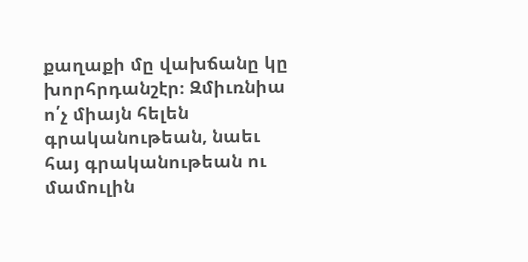քաղաքի մը վախճանը կը խորհրդանշէր։ Զմիւռնիա ո՛չ միայն հելեն գրականութեան, նաեւ հայ գրականութեան ու մամուլին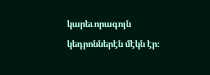կարեւորագոյն կեդրոններէն մէկն էր։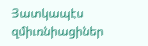Յատկապէս զմիւռնիացիներ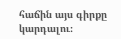հաճին այս գիրքը կարդալու։